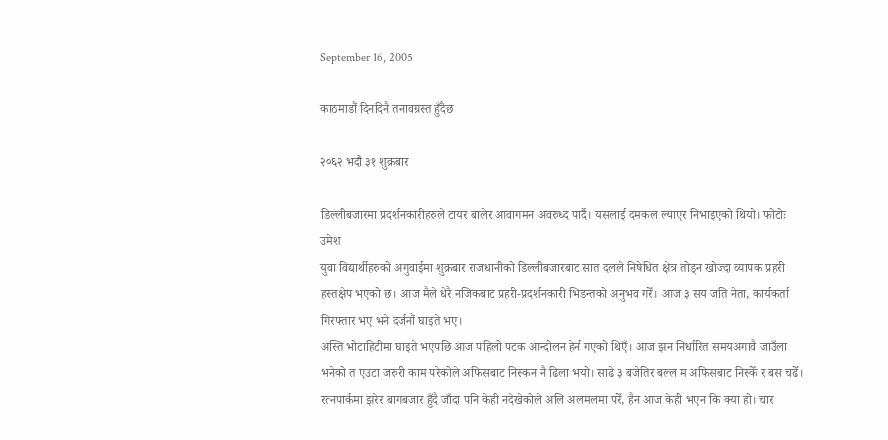September 16, 2005

काठमाडौं दिनदिनै तनावग्रस्त हुँदैछ

२०६२ भदौ ३१ शुक्रबार

डिल्लीबजारमा प्रदर्शनकारीहरुले टायर बालेर आवागमन अवरुध्द पार्दै। यसलाई दमकल ल्याएर निभाइएको थियो। फोटोः उमेश
युवा विद्यार्थीहरुको अगुवाईमा शुक्रबार राजधानीको डिल्लीबजारबाट सात दलले निषेधित क्षेत्र तोड्न खोज्दा व्यापक प्रहरी हस्तक्षेप भएको छ। आज मैले धेरै नजिकबाट प्रहरी-प्रदर्शनकारी भिडन्तको अनुभव गरेँ। आज ३ सय जति नेता, कार्यकर्ता गिरफ्तार भए भने दर्जनौं घाइते भए।
अस्ति भोटाहिटीमा घाइते भएपछि आज पहिलो पटक आन्दोलन हेर्न गएको थिएँ। आज झन निर्धारित समयअगावै जाउँला भनेको त एउटा जरुरी काम परेकोले अफिसबाट निस्कन नै ढिला भयो। साढे ३ बजेतिर बल्ल म अफिसबाट निस्केँ र बस चढेँ। रत्नपार्कमा झरेर बागबजार हुँदै जाँदा पनि केही नदेखेकोले अलि अलमलमा परेँ, हैन आज केही भएन कि क्या हो। चार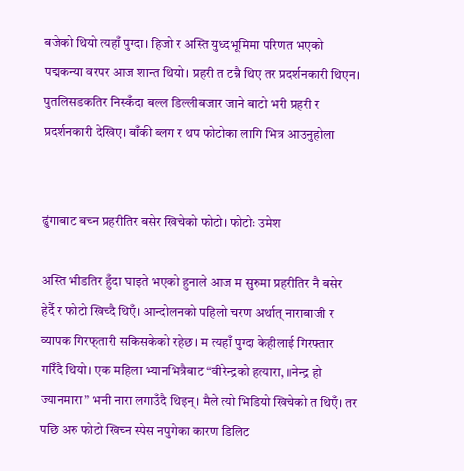बजेको थियो त्यहाँ पुग्दा। हिजो र अस्ति युध्दभूमिमा परिणत भएको पद्मकन्या वरपर आज शान्त थियो। प्रहरी त टन्नै थिए तर प्रदर्शनकारी थिएन। पुतलिसडकतिर निस्कँदा बल्ल डिल्लीबजार जाने बाटो भरी प्रहरी र प्रदर्शनकारी देखिए। बाँकी ब्लग र थप फोटोका लागि भित्र आउनुहोला


ढुंगाबाट बच्न प्रहरीतिर बसेर खिचेको फोटो। फोटोः उमेश

अस्ति भीडतिर हुँदा घाइते भएको हुनाले आज म सुरुमा प्रहरीतिर नै बसेर हेर्दै र फोटो खिच्दै थिएँ। आन्दोलनको पहिलो चरण अर्थात् नाराबाजी र व्यापक गिरफ्‌तारी सकिसकेको रहेछ। म त्यहाँ पुग्दा केहीलाई गिरफ्तार गरिँदै थियो। एक महिला भ्यानभित्रैबाट “वीरेन्द्रको हत्यारा, ॥नेन्द्र हो ज्यानमारा” भनी नारा लगाउँदै थिइन्। मैले त्यो भिडियो खिचेको त थिएँ। तर पछि अरु फोटो खिच्न स्पेस नपुगेका कारण डिलिट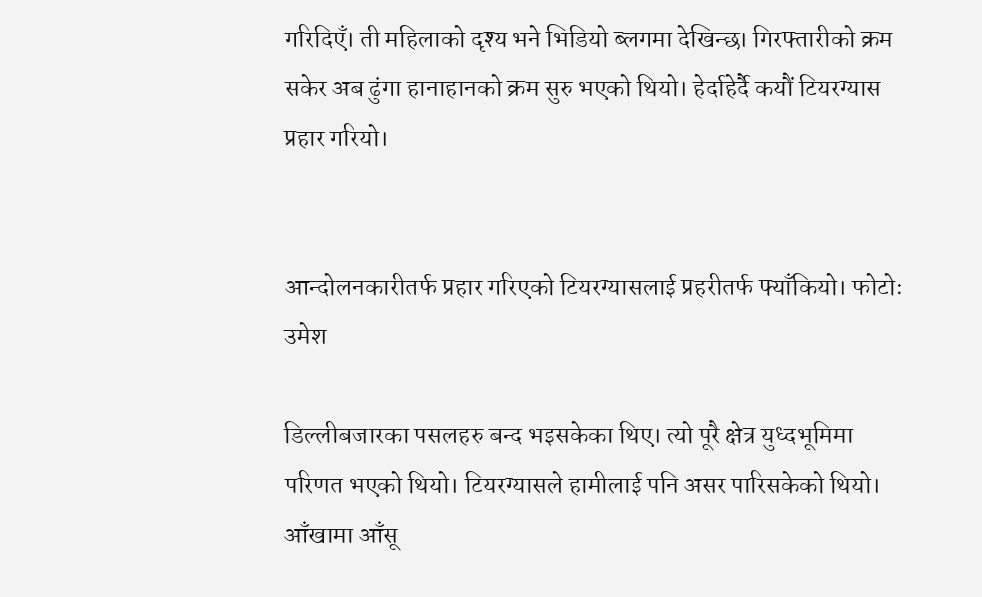गरिदिएँ। ती महिलाको दृश्य भने भिडियो ब्लगमा देखिन्छ। गिरफ्तारीको क्रम सकेर अब ढुंगा हानाहानको क्रम सुरु भएको थियो। हेर्दाहेर्दै कयौं टियरग्यास प्रहार गरियो।


आन्दोलनकारीतर्फ प्रहार गरिएको टियरग्यासलाई प्रहरीतर्फ फ्याँकियो। फोटोः उमेश

डिल्लीबजारका पसलहरु बन्द भइसकेका थिए। त्यो पूरै क्षेत्र युध्दभूमिमा परिणत भएको थियो। टियरग्यासले हामीलाई पनि असर पारिसकेको थियो। आँखामा आँसू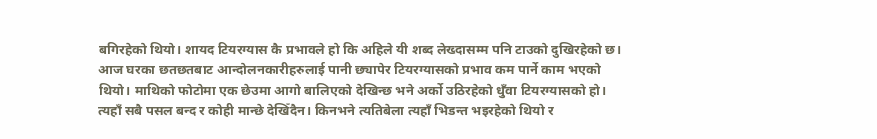बगिरहेको थियो। शायद टियरग्यास कै प्रभावले हो कि अहिले यी शब्द लेख्दासम्म पनि टाउको दुखिरहेको छ। आज घरका छतछतबाट आन्दोलनकारीहरुलाई पानी छ्यापेर टियरग्यासको प्रभाव कम पार्ने काम भएको थियो। माथिको फोटोमा एक छेउमा आगो बालिएको देखिन्छ भने अर्को उठिरहेको धुँवा टियरग्यासको हो। त्यहाँ सबै पसल बन्द र कोही मान्छे देखिँदैन। किनभने त्यतिबेला त्यहाँ भिडन्त भइरहेको थियो र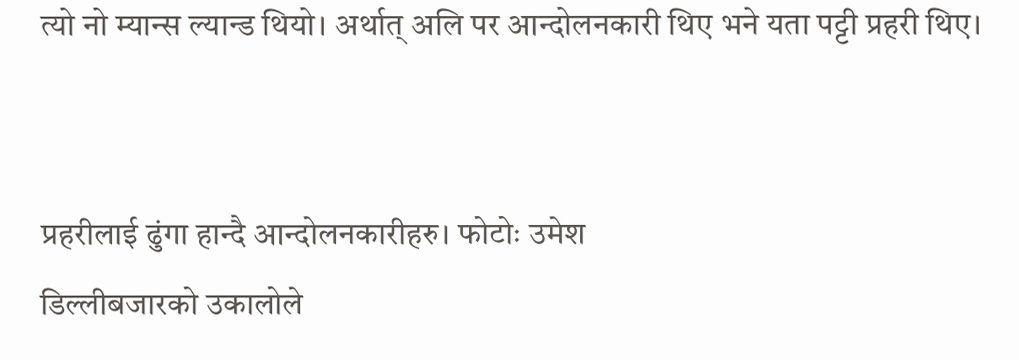त्यो नो म्यान्स ल्यान्ड थियो। अर्थात् अलि पर आन्दोलनकारी थिए भने यता पट्टी प्रहरी थिए।


प्रहरीलाई ढुंगा हान्दै आन्दोलनकारीहरु। फोटोः उमेश
डिल्लीबजारको उकालोले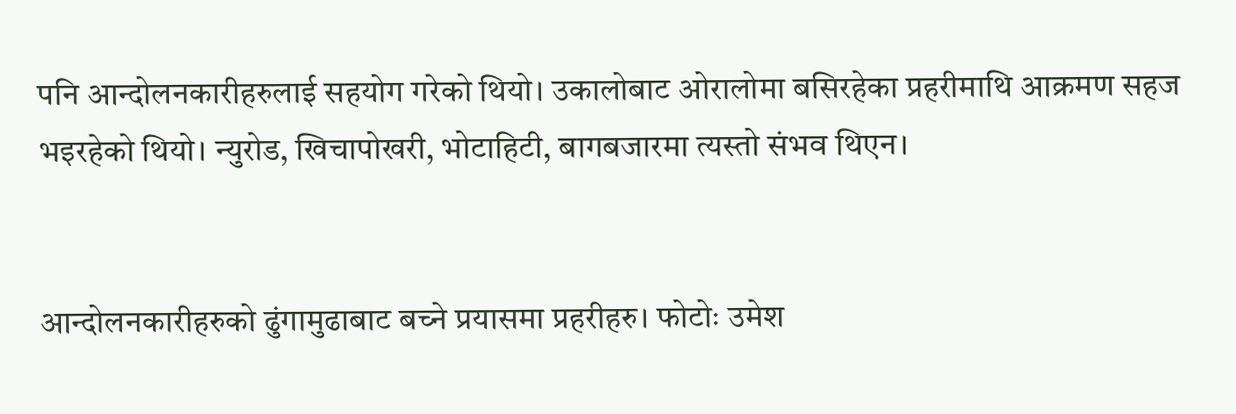पनि आन्दोलनकारीहरुलाई सहयोग गरेको थियो। उकालोबाट अ‍ोरालोमा बसिरहेका प्रहरीमाथि आक्रमण सहज भइरहेको थियो। न्युरोड, खिचापोखरी, भोटाहिटी, बागबजारमा त्यस्तो संभव थिएन।


आन्दोलनकारीहरुको ढुंगामुढाबाट बच्ने प्रयासमा प्रहरीहरु। फोटोः उमेश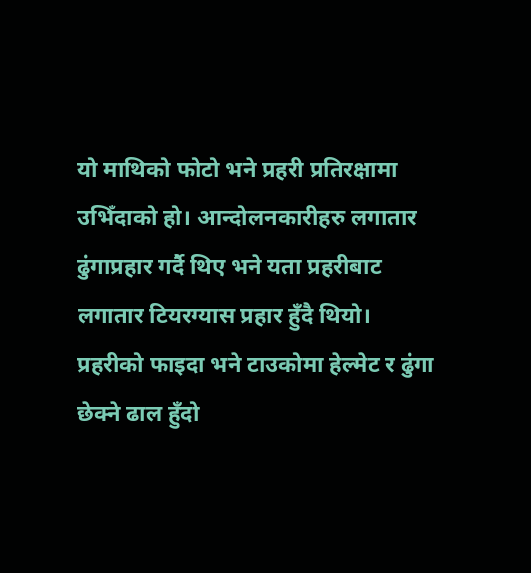यो माथिको फोटो भने प्रहरी प्रतिरक्षामा उभिँदाको हो। आन्दोलनकारीहरु लगातार ढुंगाप्रहार गर्दै थिए भने यता प्रहरीबाट लगातार टियरग्यास प्रहार हुँदै थियो। प्रहरीको फाइदा भने टाउकोमा हेल्मेट र ढुंगा छेक्ने ढाल हुँदो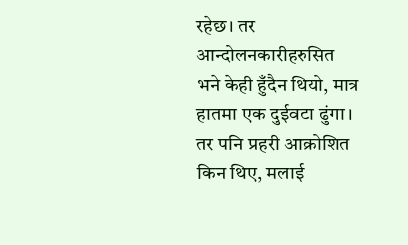रहेछ। तर आन्दोलनकारीहरुसित भने केही हुँदैन थियो, मात्र हातमा एक दुईवटा ढुंगा। तर पनि प्रहरी आक्रोशित किन थिए, मलाई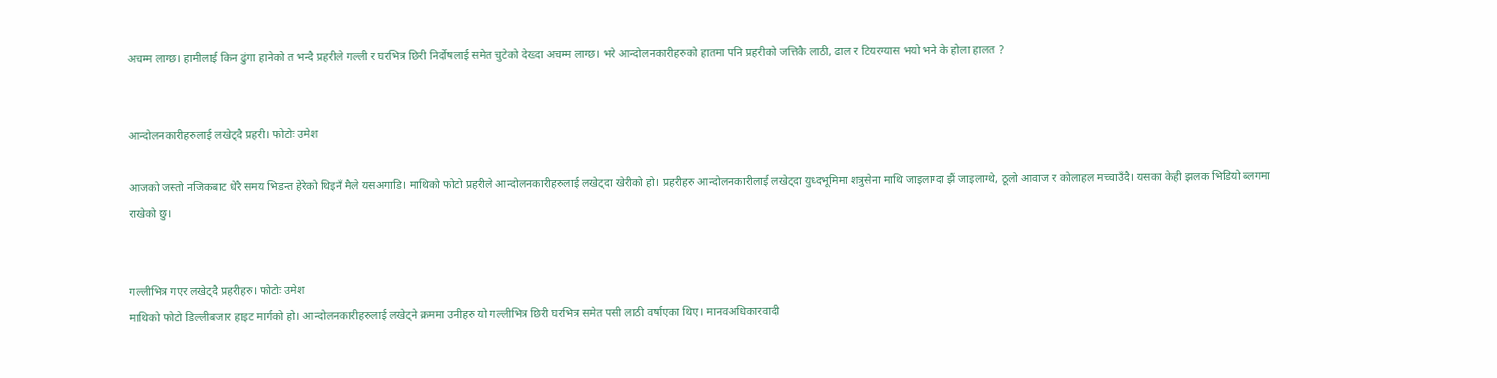अचम्म लाग्छ। हामीलाई किन ढुंगा हानेको त भन्दै प्रहरीले गल्ली र घरभित्र छिरी निर्दोषलाई समेत चुटेको देख्दा अचम्म लाग्छ। भरे आन्दोलनकारीहरुको हातमा पनि प्रहरीको जत्तिकै लाठी, ढाल र टियरग्यास भयो भने के होला हालत ?


आन्दोलनकारीहरुलाई लखेट्दै प्रहरी। फोटोः उमेश

आजको जस्तो नजिकबाट धेरै समय भिडन्त हेरेको थिइनँ मैले यसअगाडि। माथिको फोटो प्रहरीले आन्दोलनकारीहरुलाई लखेट्दा खेरीको हो। प्रहरीहरु आन्दोलनकारीलाई लखेट्दा युध्दभूमिमा शत्रुसेना माथि जाइलाग्दा झैं जाइलाग्थे, ठूलो आवाज र कोलाहल मच्चाउँदै। यसका केही झलक भिडियो ब्लगमा राखेको छु।


गल्लीभित्र गएर लखेट्दै प्रहरीहरु। फोटोः उमेश
माथिको फोटो डिल्लीबजार हाइट मार्गको हो। आन्दोलनकारीहरुलाई लखेट्ने क्रममा उनीहरु यो गल्लीभित्र छिरी घरभित्र समेत पसी लाठी वर्षाएका थिए। मानवअधिकारवादी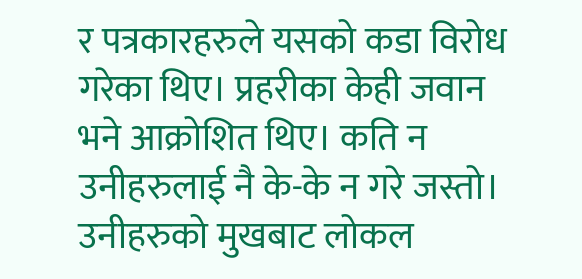र पत्रकारहरुले यसको कडा विरोध गरेका थिए। प्रहरीका केही जवान भने आक्रोशित थिए। कति न उनीहरुलाई नै के-के न गरे जस्तो। उनीहरुको मुखबाट लोकल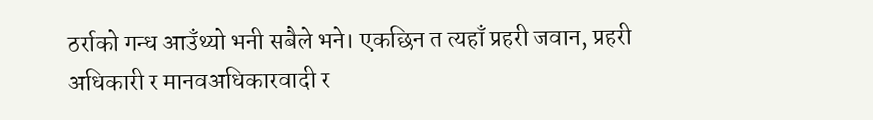ठर्राको गन्ध आउँथ्यो भनी सबैले भने। एकछिन त त्यहाँ प्रहरी जवान, प्रहरी अधिकारी र मानवअधिकारवादी र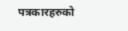पत्रकारहरुको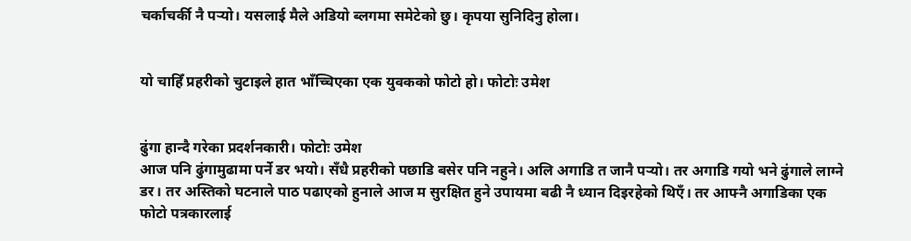चर्काचर्की नै पर्‍यो। यसलाई मैले अडियो ब्लगमा समेटेको छु। कृपया सुनिदिनु होला।


यो चाहिँ प्रहरीको चुटाइले हात भाँच्चिएका एक युवकको फोटो हो। फोटोः उमेश


ढुंगा हान्दै गरेका प्रदर्शनकारी। फोटोः उमेश
आज पनि ढुंगामुढामा पर्ने डर भयो। सँधै प्रहरीको पछाडि बसेर पनि नहुने। अलि अगाडि त जानै पर्‍यो। तर अगाडि गयो भने ढुंगाले लाग्ने डर। तर अस्तिको घटनाले पाठ पढाएको हुनाले आज म सुरक्षित हुने उपायमा बढी नै ध्यान दिइरहेको थिएँ। तर आफ्नै अगाडिका एक फोटो पत्रकारलाई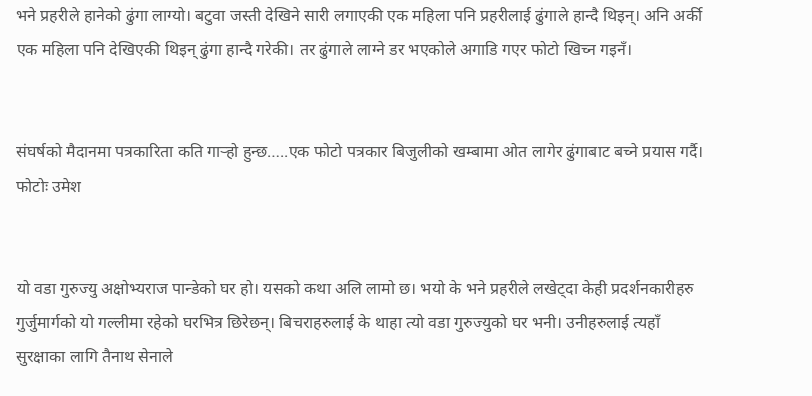भने प्रहरीले हानेको ढुंगा लाग्यो। बटुवा जस्ती देखिने सारी लगाएकी एक महिला पनि प्रहरीलाई ढुंगाले हान्दै थिइन्। अनि अर्की एक महिला पनि देखिएकी थिइन् ढुंगा हान्दै गरेकी। तर ढुंगाले लाग्ने डर भएकोले अगाडि गएर फोटो खिच्न गइनँ।


संघर्षको मैदानमा पत्रकारिता कति गार्‍हो हुन्छ…..एक फोटो पत्रकार बिजुलीको खम्बामा अ‍ोत लागेर ढुंगाबाट बच्ने प्रयास गर्दै। फोटोः उमेश


यो वडा गुरुज्यु अक्षोभ्यराज पान्डेको घर हो। यसको कथा अलि लामो छ। भयो के भने प्रहरीले लखेट्दा केही प्रदर्शनकारीहरु गुर्जुमार्गको यो गल्लीमा रहेको घरभित्र छिरेछन्। बिचराहरुलाई के थाहा त्यो वडा गुरुज्युको घर भनी। उनीहरुलाई त्यहाँ सुरक्षाका लागि तैनाथ सेनाले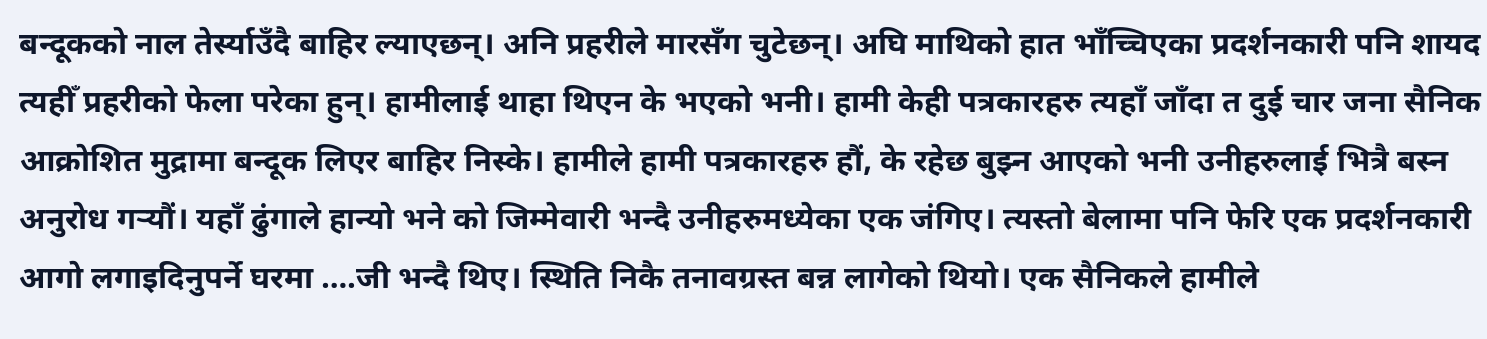बन्दूकको नाल तेर्स्याउँदै बाहिर ल्याएछन्। अनि प्रहरीले मारसँग चुटेछन्। अघि माथिको हात भाँच्चिएका प्रदर्शनकारी पनि शायद त्यहीँ प्रहरीको फेला परेका हुन्। हामीलाई थाहा थिएन के भएको भनी। हामी केही पत्रकारहरु त्यहाँ जाँदा त दुई चार जना सैनिक आक्रोशित मुद्रामा बन्दूक लिएर बाहिर निस्के। हामीले हामी पत्रकारहरु हौं, के रहेछ बुझ्न आएको भनी उनीहरुलाई भित्रै बस्न अनुरोध गर्‍यौं। यहाँ ढुंगाले हान्यो भने को जिम्मेवारी भन्दै उनीहरुमध्येका एक जंगिए। त्यस्तो बेलामा पनि फेरि एक प्रदर्शनकारी आगो लगाइदिनुपर्ने घरमा ….जी भन्दै थिए। स्थिति निकै तनावग्रस्त बन्न लागेको थियो। एक सैनिकले हामीले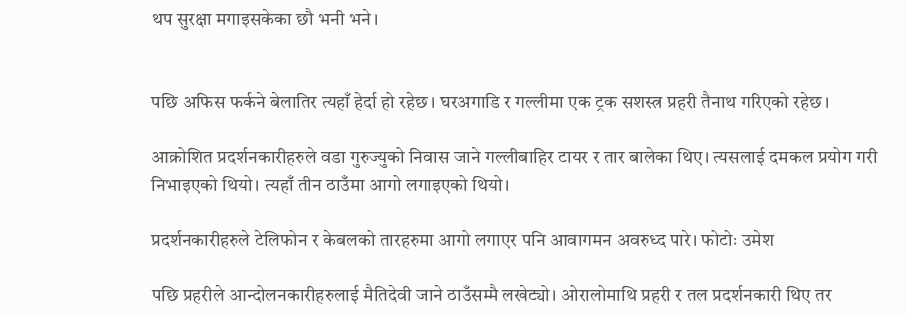थप सुरक्षा मगाइसकेका छौ‍ भनी भने।


पछि अफिस फर्कने बेलातिर त्यहाँ हेर्दा हो रहेछ। घरअगाडि र गल्लीमा एक ट्रक सशस्त्र प्रहरी तैनाथ गरिएको रहेछ।

आक्रोशित प्रदर्शनकारीहरुले वडा गुरुज्युको निवास जाने गल्लीबाहिर टायर र तार बालेका थिए। त्यसलाई दमकल प्रयोग गरी निभाइएको थियो। त्यहाँ तीन ठाउँमा आगो लगाइएको थियो।

प्रदर्शनकारीहरुले टेलिफोन र केबलको तारहरुमा आगो लगाएर पनि आवागमन अवरुध्द पारे। फोटोः उमेश

पछि प्रहरीले आन्दोलनकारीहरुलाई मैतिदेवी जाने ठाउँसम्मै लखेट्यो। अ‍ोरालोमाथि प्रहरी र तल प्रदर्शनकारी थिए तर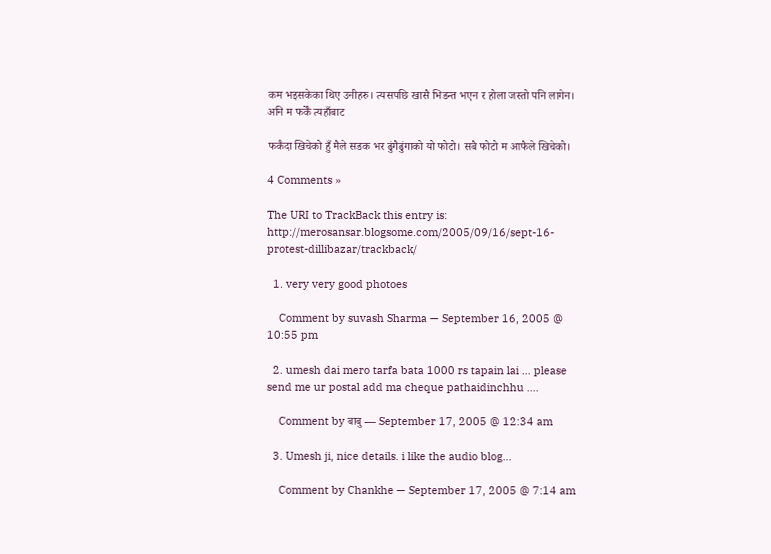कम भइसकेका थिए उनीहरु। त्यसपछि खासै भिडन्त भएन र होला जस्तो पनि लागेन। अनि म फर्केँ त्यहाँबाट

फर्कँदा खिचेको हुँ मैले सडक भर ढुंगैढुंगाको यो फोटो। सबै फोटो म आफैले खिचेको।

4 Comments »

The URI to TrackBack this entry is: http://merosansar.blogsome.com/2005/09/16/sept-16-protest-dillibazar/trackback/

  1. very very good photoes

    Comment by suvash Sharma — September 16, 2005 @ 10:55 pm

  2. umesh dai mero tarfa bata 1000 rs tapain lai … please send me ur postal add ma cheque pathaidinchhu ….

    Comment by बाबु — September 17, 2005 @ 12:34 am

  3. Umesh ji, nice details. i like the audio blog…

    Comment by Chankhe — September 17, 2005 @ 7:14 am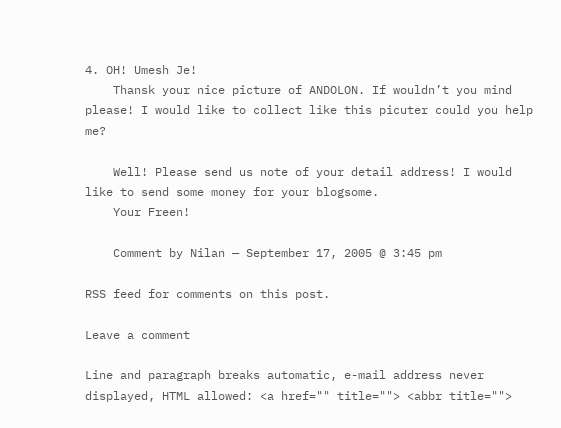4. OH! Umesh Je!
    Thansk your nice picture of ANDOLON. If wouldn’t you mind please! I would like to collect like this picuter could you help me?

    Well! Please send us note of your detail address! I would like to send some money for your blogsome.
    Your Freen!

    Comment by Nilan — September 17, 2005 @ 3:45 pm

RSS feed for comments on this post.

Leave a comment

Line and paragraph breaks automatic, e-mail address never displayed, HTML allowed: <a href="" title=""> <abbr title="">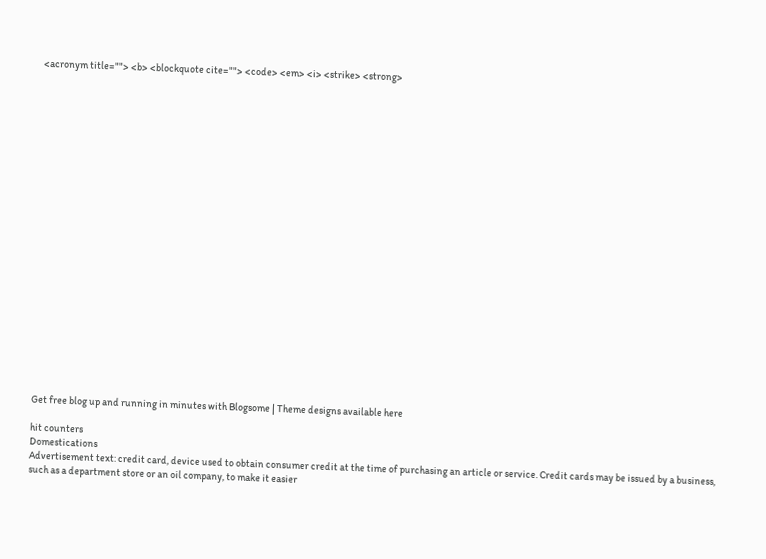<acronym title=""> <b> <blockquote cite=""> <code> <em> <i> <strike> <strong>























Get free blog up and running in minutes with Blogsome | Theme designs available here

hit counters
Domestications
Advertisement text: credit card, device used to obtain consumer credit at the time of purchasing an article or service. Credit cards may be issued by a business, such as a department store or an oil company, to make it easier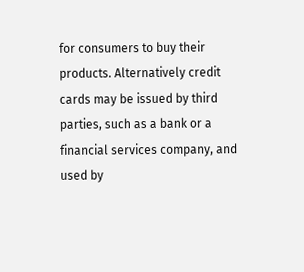for consumers to buy their products. Alternatively credit cards may be issued by third parties, such as a bank or a financial services company, and used by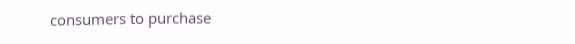consumers to purchase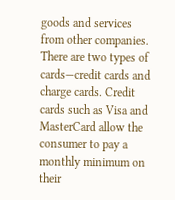goods and services from other companies. There are two types of cards—credit cards and charge cards. Credit cards such as Visa and MasterCard allow the consumer to pay a monthly minimum on their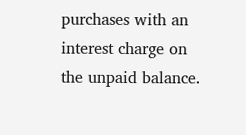purchases with an interest charge on the unpaid balance.